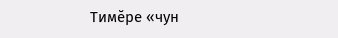Тимĕре «чун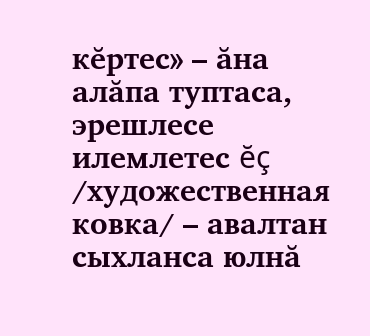кĕртес» – ăна алăпа туптаса, эрешлесе илемлетес ĕç /художественная ковка/ – авалтан сыхланса юлнă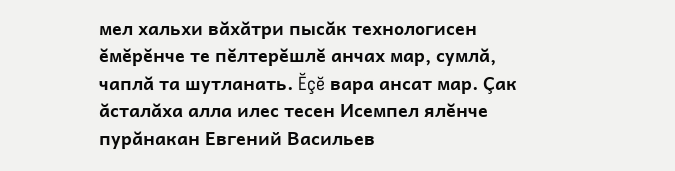мел хальхи вăхăтри пысăк технологисен ĕмĕрĕнче те пĕлтерĕшлĕ анчах мар, сумлă, чаплă та шутланать. Ĕçĕ вара ансат мар. Çак ăсталăха алла илес тесен Исемпел ялĕнче пурăнакан Евгений Васильев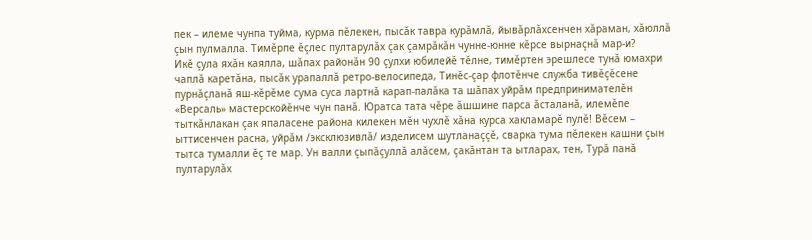пек – илеме чунпа туйма, курма пĕлекен, пысăк тавра курăмлă, йывăрлăхсенчен хăраман, хăюллă çын пулмалла. Тимĕрпе ĕçлес пултарулăх çак çамрăкăн чунне-юнне кĕрсе вырнаçнă мар-и?
Икĕ çула яхăн каялла, шăпах районăн 90 çулхи юбилейĕ тĕлне, тимĕртен эрешлесе тунă юмахри чаплă каретăна, пысăк урапаллă ретро-велосипеда, Тинĕс-çар флотĕнче служба тивĕçĕсене пурнăçланă яш-кĕрĕме сума суса лартнă карап-палăка та шăпах уйрăм предпринимателĕн «Версаль» мастерскойĕнче чун панă. Юратса тата чĕре ăшшине парса ăсталанă, илемĕпе тыткăнлакан çак япаласене района килекен мĕн чухлĕ хăна курса хакламарĕ пулĕ! Вĕсем – ыттисенчен расна, уйрăм /эксклюзивлă/ изделисем шутланаççĕ, сварка тума пĕлекен кашни çын тытса тумалли ĕç те мар. Ун валли çыпăçуллă алăсем, çакăнтан та ытларах, тен, Турă панă пултарулăх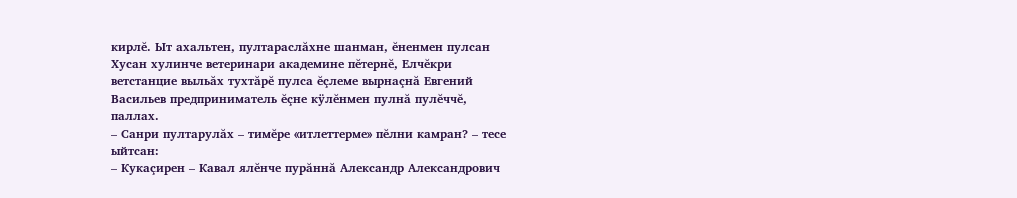кирлĕ. Ыт ахальтен, пултараслăхне шанман, ĕненмен пулсан Хусан хулинче ветеринари академине пĕтернĕ, Елчĕкри ветстанцие выльăх тухтăрĕ пулса ĕçлеме вырнаçнă Евгений Васильев предприниматель ĕçне кÿлĕнмен пулнă пулĕччĕ, паллах.
– Санри пултарулăх – тимĕре «итлеттерме» пĕлни камран? – тесе ыйтсан:
– Кукаçирен – Кавал ялĕнче пурăннă Александр Александрович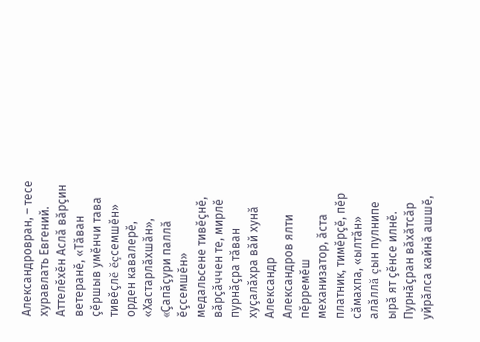Александровран, – тесе хуравлать Евгений.
Аттелĕхĕн Аслă вăрçин ветеранĕ, «Тăван çĕршыв умĕнчи тава тивĕçлĕ ĕçсемшĕн» орден кавалерĕ, «Хастарлăхшăн», «Çапăçури паллă ĕçсемшĕн» медальсене тивĕçнĕ, вăрçăччен те, мирлĕ пурнăçра тăван хуçалăхра вăй хунă Александр Александров ялти пĕрремĕш механизатор, ăста платник, тимĕрçĕ, пĕр сăмахпа, «ылтăн» алăллă çын пулнипе ырă ят çĕнсе илнĕ. Пурнăçран вăхăтсăр уйрăлса кайнă ашшĕ,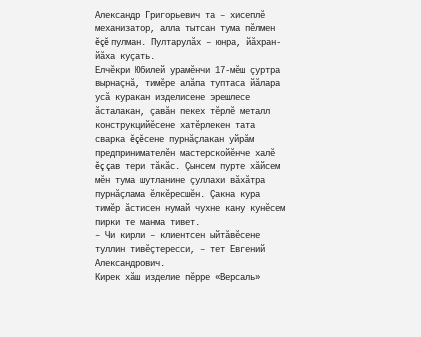Александр Григорьевич та – хисеплĕ механизатор, алла тытсан тума пĕлмен ĕçĕ пулман. Пултарулăх – юнра, йăхран-йăха куçать.
Елчĕкри Юбилей урамĕнчи 17-мĕш çуртра вырнаçнă, тимĕре алăпа туптаса йăлара усă куракан изделисене эрешлесе ăсталакан, çавăн пекех тĕрлĕ металл конструкцийĕсене хатĕрлекен тата сварка ĕçĕсене пурнăçлакан уйрăм предпринимателĕн мастерскойĕнче халĕ ĕç çав тери тăкăс. Çынсем пурте хăйсем мĕн тума шутланине çуллахи вăхăтра пурнăçлама ĕлкĕресшĕн. Çакна кура тимĕр ăстисен нумай чухне кану кунĕсем пирки те манма тивет.
– Чи кирли – клиентсен ыйтăвĕсене туллин тивĕçтересси, – тет Евгений Александрович.
Кирек хăш изделие пĕрре «Версаль»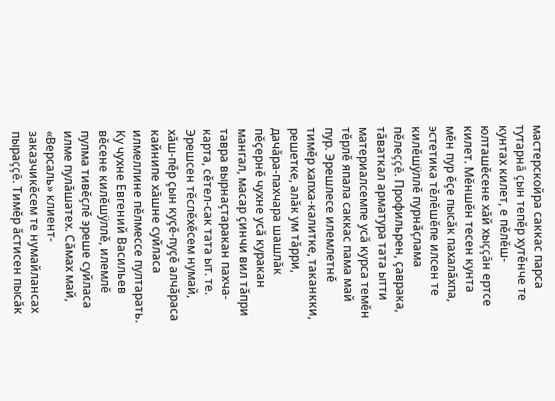мастерскойра саккас парса тутарнă çын тепĕр хутĕнче те кунтах килет, е пĕлĕш-юлташĕсене хăй хыççăн ертсе килет. Мĕншĕн тесен кунта мĕн пур ĕçе пысăк пахалăхпа, эстетика тĕлĕшĕпе илсен те килĕшÿллĕ пурнăçлама пĕлеççĕ. Профильрен, çаврака, тăваткал арматура тата ытти материалсемпе усă курса темĕн тĕрлĕ япала саккас пама май пур. Эрешлесе илемлетнĕ тимĕр хапха-калитке, таканкки, решетке, алăк ум тăрри, дачăра-пахчара шашлăк пĕçернĕ чухне усă куракан мангал, масар çинчи вил тăпри тавра вырнаçтаракан пахча-карта, сĕтел-сак тата ыт. те. Эрешсен тĕслĕхĕсем нумай, хăш-пĕр çын куçĕ-пуçĕ алчăраса кайнипе хăшне суйласа илмеллине пĕлмессе пултарать. Ку чухне Евгений Васильев вĕсене килĕшÿллĕ, илемлĕ пулма тивĕçлĕ эреше суйласа илме пулăшатех. Сăмах май, «Версаль» клиент-заказчикĕсем те нумайлансах пыраççĕ. Тимĕр ăстисен пысăк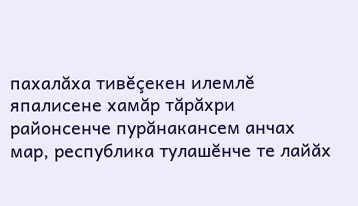пахалăха тивĕçекен илемлĕ япалисене хамăр тăрăхри районсенче пурăнакансем анчах мар, республика тулашĕнче те лайăх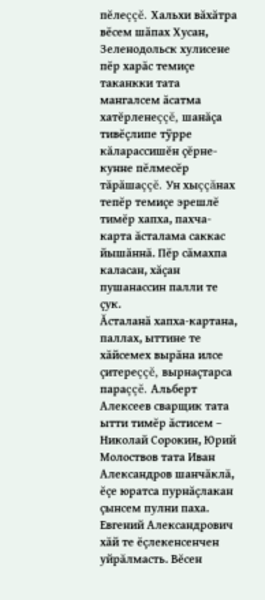пĕлеççĕ. Хальхи вăхăтра вĕсем шăпах Хусан, Зеленодольск хулисене пĕр харăс темиçе таканкки тата мангалсем ăсатма хатĕрленеççĕ, шанăçа тивĕçлипе тÿрре кăларассишĕн çĕрне-кунне пĕлмесĕр тăрăшаççĕ. Ун хыççăнах тепĕр темиçе эрешлĕ тимĕр хапха, пахча-карта ăсталама саккас йышăннă. Пĕр сăмахпа каласан, хăçан пушанассин палли те çук.
Ăсталанă хапха-картана, паллах, ыттине те хăйсемех вырăна илсе çитереççĕ, вырнаçтарса параççĕ. Альберт Алексеев сварщик тата ытти тимĕр ăстисем – Николай Сорокин, Юрий Молоствов тата Иван Александров шанчăклă, ĕçе юратса пурнăçлакан çынсем пулни паха. Евгений Александрович хăй те ĕçлекенсенчен уйрăлмасть. Вĕсен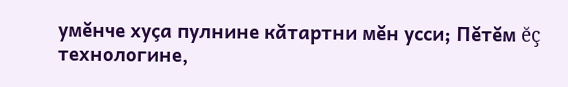умĕнче хуçа пулнине кăтартни мĕн усси; Пĕтĕм ĕç технологине,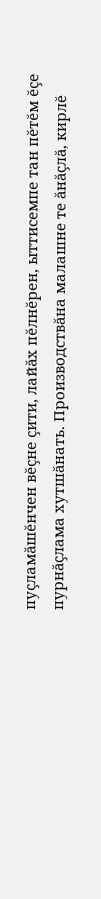пуçламăшĕнчен вĕçне çити, лайăх пĕлнĕрен, ыттисемпе тан пĕтĕм ĕçе пурнăçлама хутшăнать. Производствăна малашне те ăнăçлă, кирлĕ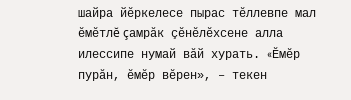шайра йĕркелесе пырас тĕллевпе мал ĕмĕтлĕ çамрăк çĕнĕлĕхсене алла илессипе нумай вăй хурать. «Ĕмĕр пурăн, ĕмĕр вĕрен», – текен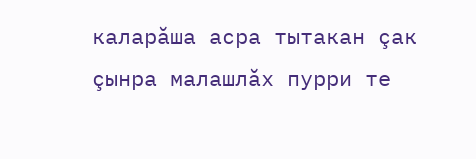каларăша асра тытакан çак çынра малашлăх пурри те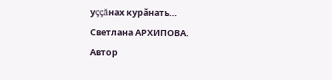уççăнах курăнать…
Светлана АРХИПОВА.
Автор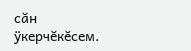сăн ÿкерчĕкĕсем.